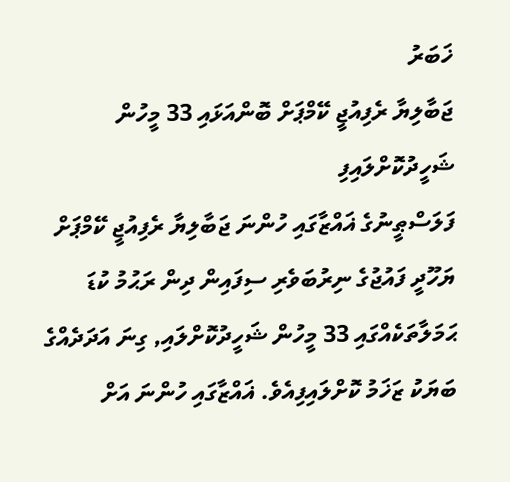ޚަބަރު
ޖަބާލިޔާ ރެފިއުޖީ ކޭމްޕަށް ބޮންއަޅައި 33 މީހުން ޝަހީދުކޮށްލައިފި
ފަލަސްޠީނުގެ ޣައްޒާގައި ހުންނަ ޖަބާލިޔާ ރެފިއުޖީ ކޭމްޕަށް ޔަހޫދީ ފައުޖުގެ ނިރުބަވެރި ސިފައިން ދިން ރަޙުމު ކުޑަ ޙަމަލާތަކެއްގައި 33 މީހުން ޝަހީދުކޮށްލައި, ގިނަ އަދަދެއްގެ ބަޔަކު ޒަޚަމު ކޮށްލައިފިއެވެ. ޣައްޒާގައި ހުންނަ އަށް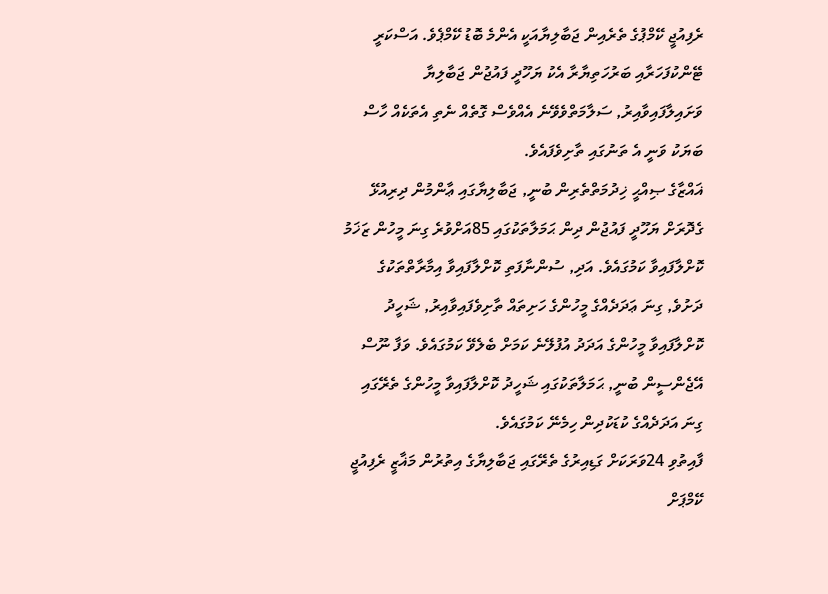ރެފިއުޖީ ކޭމްޕުގެ ތެރެއިން ޖަބާލިޔާއަކީ އެންމެ ބޮޑު ކޭމްޕެވެ. އަސްކަރީ ޓޭންކުފަހަރާއި ބަރުހަތިޔާރާ އެކު ޔަހޫދީ ފައުޖުން ޖަބާލިޔާ ވަށައިލާފައިވާއިރު, ސަލާމަތްވެވޭނެ އެއްވެސް ގޮތެއް ނެތި އެތަކެއް ހާސް ބަޔަކު ވަނީ އެ ތަނުގައި ތާށިވެފައެވެ.
ޣައްޒާގެ ޞިއްޙީ ޚިދުމަތްތެރިން ބުނީ, ޖަބާލިޔާގައި ޢާންމުން ދިރިއުޅޭ ގެދޮރަށް ޔަހޫދީ ފައުޖުން ދިން ޙަމަލާތަކުގައި 85އަށްވުރެ ގިނަ މީހުން ޒަޚަމު ކޮށްލާފައިވާ ކަމުގައެވެ. އަދި, ސުންނާފަތި ކޮށްލާފައިވާ އިމާރާތްތަކުގެ ދަށުވެ, ގިނަ ޢަދަދެއްގެ މީހުންގެ ހަށިތައް ތާށިވެފައިވާއިރު, ޝަހީދު ކޮށްލާފައިވާ މީހުންގެ އަދަދު އުފުލޭނެ ކަމަށް ބެލެވޭ ކަމުގައެވެ. ވަފާ ނޫސް އޭޖެންސީން ބުނީ, ޙަމަލާތަކުގައި ޝަހީދު ކޮށްލާފައިވާ މީހުންގެ ތެރޭގައި ގިނަ އަދަދެއްގެ ކުޑަކުދިން ހިމެނޭ ކަމުގައެވެ.
ފާއިތުވި 24ވަރަކަށް ގަޑިއިރުގެ ތެރޭގައި ޖަބާލިޔާގެ އިތުރުން މަޣާޒީ ރެފިއުޖީ ކޭމްޕަށް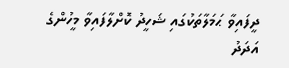ދީފައިވާ ޙަމަލާތަކުގައި ޝަހީދު ކޮށްލާފައިވާ މީހުންގެ އަދަދު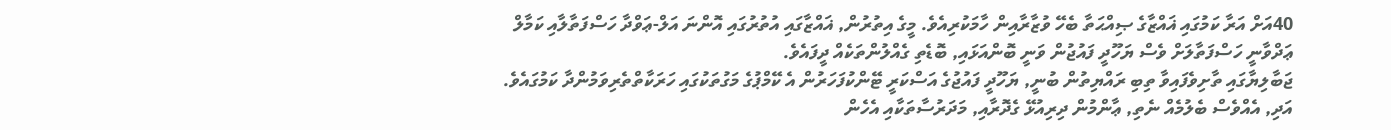40އަށް އަރާ ކަމުގައި ޣައްޒާގެ ޞިއްޙަތާ ބެހޭ ވުޒާރާއިން ހާމަކުރިއެވެ. މީގެ އިތުރުން, ޣައްޒާގައި އުތުރުގައި އޮންނަ އަލް-ޢަވްދާ ހަސްފަތާލާއި ކަމާލް ޢަދްވާނީ ހަސްފަތާލަށް ވެސް ޔަހޫދީ ފައުޖުން ވަނީ ބޮންއަޅައި, ބޮޑެތި ގެއްލުންތަކެއް ދީފައެވެ.
ޖަބާލިޔާގައި ތާށިވެފައިވާ ތިބި ރައްޔިތުން ބުނީ, ޔަހޫދީ ފައުޖުގެ އަސްކަރީ ޓޭންކުފަހަރުން އެ ކޭމްޕުގެ މަގުތަކުގައި ހަރަކާތްތެރިވަމުންދާ ކަމުގައެވެ. އަދި, އެއްވެސް ބެލުމެއް ނެތި, ޢާންމުން ދިރިއުޅޭ ގެދޮރާއި, މަދަރުސާތަކާއި އެހެން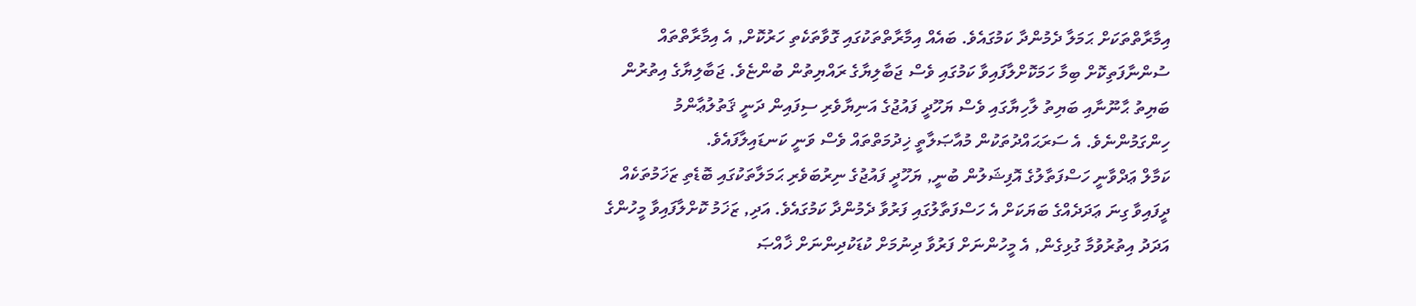އިމާރާތްތަކަށް ޙަމަލާ ދެމުންދާ ކަމުގައެވެ. ބައެއް އިމާރާތްތަކުގައި ގޮވާތަކެތި ހަރުކޮށް, އެ އިމާރާތްތައް ސުންނާފަތިކޮށް ބިމާ ހަމަކޮށްލާފައިވާ ކަމުގައި ވެސް ޖަބާލިޔާގެ ރައްޔިތުން ބުންޏެވެ. ޖަބާލިޔާގެ އިތުރުން ބަޔިތު ޙާނޫނާއި ބަޔިތު ލާހިޔާގައި ވެސް ޔަހޫދީ ފައުޖުގެ އަނިޔާވެރި ސިފައިން ދަނީ ޤަތުލުޢާންމު ހިންގަމުންނެވެ. އެ ސަރަޙައްދުތަކުން މުއާޞަލާތީ ޚިދުމަތްތައް ވެސް ވަނީ ކަނޑައިލާފައެވެ.
ކަމާލް ޢަދްވާނީ ހަސްފަތާލުގެ އޮފިޝަލުން ބުނީ, ޔަހޫދީ ފައުޖުގެ ނިރުބަވެރި ޙަމަލާތަކުގައި ބޮޑެތި ޒަޚަމުތަކެއް ދީފައިވާ ގިނަ ޢަދަދެއްގެ ބަޔަކަށް އެ ހަސްފަތާލުގައި ފަރުވާ ދެމުންދާ ކަމުގައެވެ. އަދި, ޒަޚަމު ކޮށްލާފައިވާ މީހުންގެ އަދަދު އިތުރުވުމާ ގުޅިގެން, އެ މީހުންނަށް ފަރުވާ ދިނުމަށް ކުޑަކުދިންނަށް ޚާއްޞަ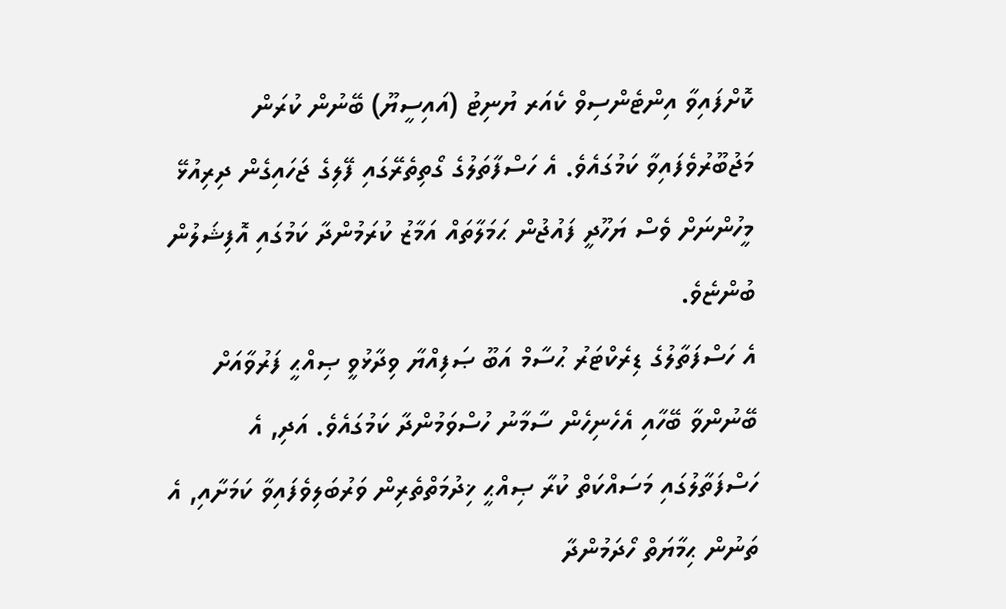ކޮށްފައިވާ އިންޓެންސިވް ކެއަރ ޔުނިޓު (އައިސީޔޫ) ބޭނުން ކުރަން މަޖުބޫރުވެފައިވާ ކަމުގައެވެ. އެ ހަސްފާތަލުގެ ގޯތިތެރޭގައި ފޭލިގެ ޖަހައިގެން ދިރިއުޅޭ މީހުންނަށް ވެސް ޔަހޫދީ ފައުޖުން ޙަމަލާތައް އަމާޒު ކުރަމުންދާ ކަމުގައި އޮފިޝަލުން ބުންޏެވެ.
އެ ހަސްފަތާލުގެ ޑިރެކްޓަރު ޙުސާމް އަބޫ ޞަފިއްޔާ ވިދާޅުވީ ޞިއްޙީ ފަރުވާއަށް ބޭނުންވާ ބޭހާއި އެހެނިހެން ސާމާނު ހުސްވަމުންދާ ކަމުގައެވެ. އަދި, އެ ހަސްފަތާލުގައި މަސައްކަތް ކުރާ ޞިއްޙީ ޚިދުމަތްތެރިން ވަރުބަލިވެފައިވާ ކަމަށާއި, އެ ތަނުން ޙިމާޔަތް ހޯދަމުންދާ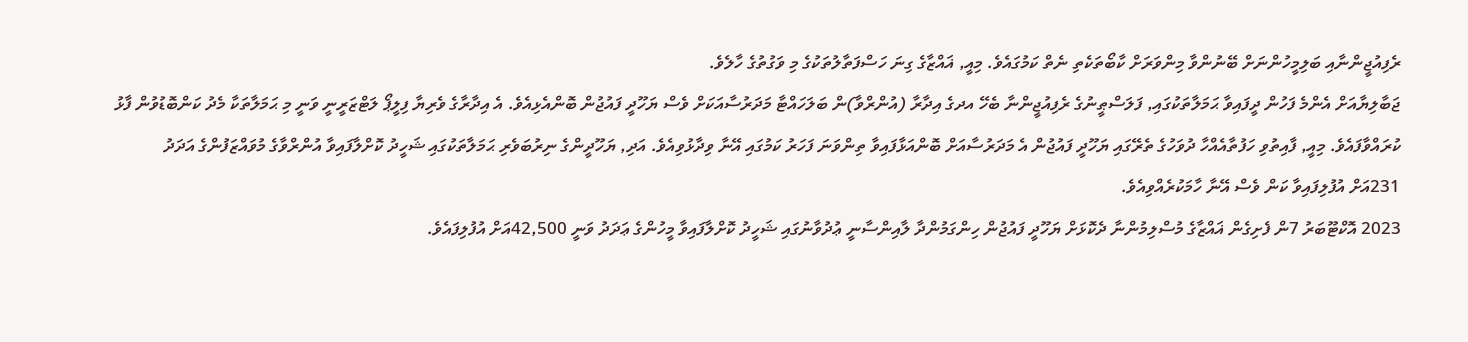ރެފިއުޖީންނާއި ބަލިމީހުންނަށް ބޭނުންވާ މިންވަރަށް ކާބޯތަކެތި ނެތް ކަމުގައެވެ. މިއީ, ޣައްޒާގެ ގިނަ ހަސްފަތާލުތަކުގެ މި ވަގުތުގެ ހާލެވެ.
ޖަބާލިޔާއަށް އެންމެ ފަހުން ދީފައިވާ ޙަމަލާތަކުގައި, ފަލަސްޠީނުގެ ރެފިއުޖީންނާ ބެހޭ އދގެ އިދާރާ (އުންރްވާ)ން ބަލަހައްޓާ މަދަރުސާއަކަށް ވެސް ޔަހޫދީ ފައުޖުން ބޮންއެޅިއެވެ. އެ އިދާރާގެ ވެރިޔާ ފިލީޕޯ ލަޓްޒަރީނީ ވަނީ މި ޙަމަލާތަކާ މެދު ކަންބޮޑުވުން ފާޅު ކުރައްވާފައެވެ. މިއީ, ފާއިތުވި ހަފުތާއެއްހާ ދުވަހުގެ ތެރޭގައި ޔަހޫދީ ފައުޖުން އެ މަދަރުސާއަށް ބޮންއަޅާފައިވާ ތިންވަނަ ފަހަރު ކަމުގައި އޭނާ ވިދާޅުވިއެވެ. އަދި, ޔަހޫދީންގެ ނިރުބަވެރި ޙަމަލާތަކުގައި ޝަހީދު ކޮށްލާފައިވާ އުންރްވާގެ މުވައްޒަފުންގެ އަދަދު 231އަށް އުފުލިފައިވާ ކަން ވެސް އޭނާ ހާމަކުރެއްވިއެވެ.
2023 އޮކްޓޫބަރު 7ން ފެށިގެން ޣައްޒާގެ މުސްލިމުންނާ ދެކޮޅަށް ޔަހޫދީ ފައުޖުން ހިންގަމުންދާ ލާއިންސާނީ ޢުދުވާނުގައި ޝަހީދު ކޮށްލާފައިވާ މީހުންގެ ޢަދަދު ވަނީ 42,500އަށް އުފުލިފައެވެ.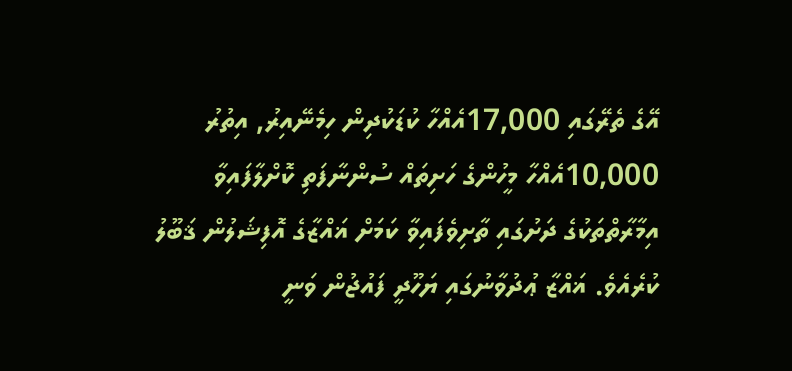އޭގެ ތެރޭގައި 17,000އެއްހާ ކުޑަކުދިން ހިމެނޭއިރު, އިތުރު 10,000އެއްހާ މީހުންގެ ހަށިތައް ސުންނާފަތި ކޮށްލާފައިވާ އިމާރާތްތަކުގެ ދަށުގައި ތާށިވެފައިވާ ކަމަށް ޣައްޒާގެ އޮފިޝަލުން ޤަބޫލު ކުރެއެވެ. ޣައްޒާ ޢުދުވާނުގައި ޔަހޫދީ ފައުޖުން ވަނީ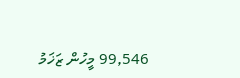99,546 މީހުން ޒަޚަމު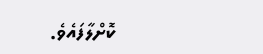ކޮށްލާފައެވެ.